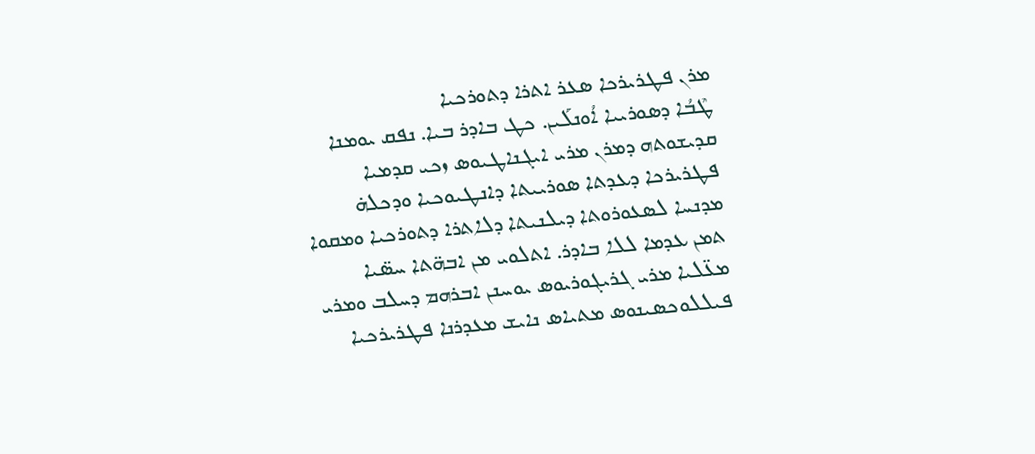ܡܪܢ ܦܛܪܝܪܟܐ ܣܥܪ ܐܬܪܐ ܕܬܘܪܟܝܐ
ܛܶܒܳܐ ܕܣܘܪܝܝܐ ܐܳܘܢܠܰܝܢ. ܟܛ ܒܐܕܪ ܒܝܐ. ܢܦܩ ܝܘܡܢܐ ܩܕܝܫܘܬܗ ܕܡܪܢ ܡܪܝ ܐܝܓܢܐܛܝܘܣ ܙܟܝ ܩܕܡܝܐ ܦܛܪܝܪܟܐ ܕܥܕܬܐ ܣܘܪܝܝܬܐ ܕܐܢܛܝܘܟܝܐ ܘܕܟܠܗ̇ ܡܕܢܚܐ ܠܣܥܘܪܘܬܐ ܕܝܠܢܝܬܐ ܕܠܐܬܪܐ ܕܬܘܪܟܝܐ ܘܡܩܘܐ ܬܡܢ ܥܕܡܐ ܠܠܐ ܒܐܕܪ. ܐܬܠܘܝ ܡܢ ܐܒܗ̈ܬܐ ܚܣ̈ܝܐ ܡܥ̈ܠܝܐ ܡܪܝ ܓܪܝܓܘܪܝܘܣ ܝܘܚܢܢ ܐܒܪܗܡ ܕܚܠܒ ܘܡܪܝ ܦܝܠܠܘܟܣܝܢܘܣ ܡܬܝܐܣ ܢܐܝܫ ܡܥܕܪܢܐ ܦܛܪܝܪܟܝܐ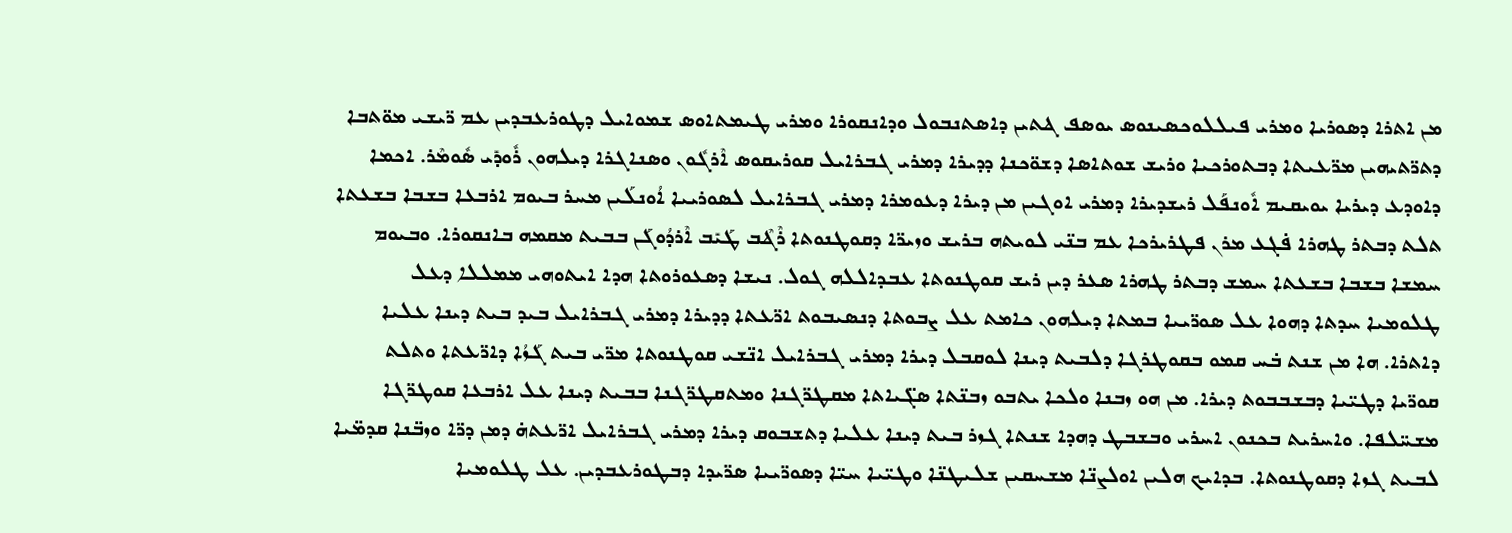ܡܢ ܐܬܪܐ ܕܣܘܪܝܐ ܘܡܪܝ ܦܝܠܠܘܟܣܝܢܘܣ ܝܘܣܦ ܔܬܝܢ ܕܐܣܬܢܒܘܠ ܘܕܐܢܩܘܪܐ ܘܡܪܝ ܛܝܡܬܐܘܣ ܫܡܘܐܝܠ ܕܛܘܪܥܒܕܝܢ ܥܡ ܪ̈ܝܫܝ ܡܘ̈ܬܒܐ ܕܬܪ̈ܬܝܗܝܢ ܡܪ̈ܥܝܬܐ ܕܒܬܘܪܟܝܐ ܘܪܝܫ ܫܘܬܐܣܐ ܕܫܘ̈ܟܢܐ ܕܕܝܪܐ ܕܡܪܝ ܓܒܪܐܝܠ ܩܘܪܝܩܘܣ ܐܶܪܓܽܘܢ ܘܣܢܐܓܪܐ ܕܝܠܗܘܢ ܪܽܘܕܺܝ ܣܽܘܡܶܪ. ܐܟܡܐ ܕܐܘܕܥ ܕܝܪܝܐ ܝܘܝܩܝܡ ܐܽܘܢܦܰܠ ܪܝܫܕܝܪܐ ܕܡܪܝ ܐܘܓܝܢ ܡܢ ܕܝܪܐ ܕܥܘܡܪܐ ܕܡܪܝ ܓܒܪܐܝܠ ܠܣܘܪܝܝܐ ܐܳܘܢܠܰܝܢ ܡܚܪ ܒܝܘܡ ܐܪܒܥܐ ܒܫܒܐ ܒܫܥܬܐ ܬܠܬ ܕܒܬܪ ܛܗܪܐ ܦ̇ܓܥ ܡܪܢ ܦܛܪܝܪܟܐ ܥܡ ܒܢ̈ܝ ܠܘܝܬܗ ܒܪܝܫ ܘܙܝܪ̈ܐ ܕܩܘܛܢܘܬܐ ܪܶܔܶܒ ܛܰܝܺܒ ܐܶܪܕܳܘܓܰܢ ܒܒܝܬ ܡܩܡܗ ܒܐܢܩܘܪܐ. ܘܒܝܘܡ ܚܡܫܐ ܒܫܒܐ ܒܫܥܬܐ ܚܡܫ ܕܒܬܪ ܛܗܪܐ ܣܥܪ ܕܝܢ ܪܝܫ ܩܘܛܢܘܬܐ ܥܒܕܐܠܠܗ ܓܘܠ. ܢܝܫܐ ܕܣܥܘܪܘܬܐ ܗܕܐ ܐܝܬܘܗܝ ܡܡܠܠܐ ܕܥܠ ܛܠܘܡܝܐ ܚܕܬܐ ܕܗܘܐ ܥܠ ܣܘܪ̈ܝܝܐ ܒܡܬܐ ܕܝܠܗܘܢ ܟܐܡܬ ܥܠ ܨܒܘܬܐ ܕܢܣܝܒܘܬ ܐܪ̈ܥܬܐ ܕܕܝܪܐ ܕܡܪܝ ܓܒܪܐܝܠ ܒܝܕ ܒܝܬ ܕܝܢܐ ܥܠܝܐ ܕܐܬܪܐ. ܗܐ ܡܢ ܫܢܬ ܒ̇ܚ ܩܡܘ ܒܩܘܛܪܓܐ ܕܠܒܝܬ ܕܝܢܐ ܠܘܩܒܠ ܕܝܪܐ ܕܡܪܝ ܓܒܪܐܝܠ ܐܢ̈ܫܝ ܩܘܛܢܘܬܐ ܡܪ̈ܝ ܒܝܬ ܓܰܙܳܐ ܕܐܪ̈ܥܬܐ ܘܬܠܬ ܩܘܪ̈ܝܐ ܕܛܝ̈ܝܐ ܕܒܫܒܒܘܬ ܕܝܪܐ. ܡܢ ܗܘ ܙܒܢܐ ܘܠܟܐ ܝܬܒܘ ܙܒܢ̈ܬܐ ܣܓ̈ܝܐܬܐ ܡܩܛܪ̈ܓܢܐ ܘܡܬܩܛܪ̈ܓܢܐ ܒܒܝܬ ܕܝܢܐ ܥܠ ܐܪܒܥܐ ܩܘܛܪ̈ܓܐ ܡܫܚ̈ܠܦܐ. ܘܐܚܪܝܬ ܒܟܢܘܢ ܐܚܪܝ ܘܒܫܒܛ ܕܗܕܐ ܫܢܬܐ ܓܙܪ ܒܝܬ ܕܝܢܐ ܥܠܝܐ ܕܬܫܒܘܩ ܕܝܪܐ ܕܡܪܝ ܓܒܪܐܝܠ ܐܪ̈ܥܬܗ̇ ܕܡܢ ܕܪ̈ܐ ܘܙܒ̈ܢܐ ܩܕܡ̈ܝܐ ܠܒܝܬ ܓܙܐ ܕܩܘܛܢܘܬܐ. ܒܕܐܝܟ ܗܠܝܢ ܐܘܠܨܢ̈ܐ ܡܫܚܩܝܢ ܫܠܝܛܢ̈ܐ ܘܛܝ̈ܝܐ ܚܝ̈ܐ ܕܣܘܪ̈ܝܝܐ ܣܪ̈ܝܕܐ ܕܒܛܘܪܥܒܕܝܢ. ܥܠ ܛܠܘܡܝܐ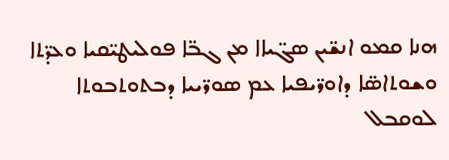ܗܢܐ ܩܡܘ ܐܢܫ̈ܝܢ ܣܓ̈ܝܐܐ ܡܢ ܓܒ̈ܐ ܦܘܠܝܛܝ̈ܩܝܐ ܘܥܕ̈ܬܐ ܘܫܘܬܐܣ̈ܐ ܕܐܘܪ̈ܝܦܝܐ ܥܡ ܣܘܪ̈ܝܝܐ ܕܒܬܘܬܒܘܬܐ ܠܘܩܒܠ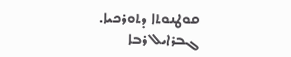ܩܘܛܢܘܬܐ ܕܬܘܪܟܝܐ.
ܓܒܪܐܝܠ ܪܒܐ